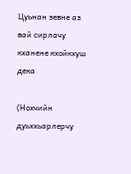Цуьнан зевне аз вай сирлачу кханене кхойкхуш дека

(Нохчийн дуьххьарлерчу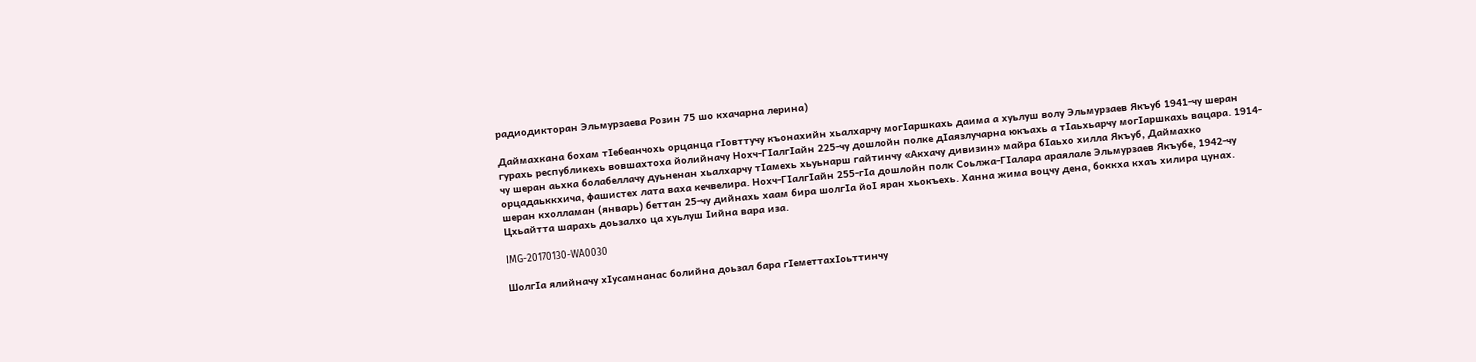радиодикторан Эльмурзаева Розин 75 шо кхачарна лерина)

Даймахкана бохам тIебеанчохь орцанца гIовттучу къонахийн хьалхарчу могIаршкахь даима а хуьлуш волу Эльмурзаев Якъуб 1941-чу шеран гурахь республикехь вовшахтоха йолийначу Нохч-ГIалгIайн 225-чу дошлойн полке дIаязлучарна юкъахь а тIаьхьарчу могIаршкахь вацара. 1914-чу шеран аьхка болабеллачу дуьненан хьалхарчу тIамехь хьуьнарш гайтинчу «Акхачу дивизин» майра бIаьхо хилла Якъуб, Даймахко орцадаьккхича, фашистех лата ваха кечвелира. Нохч-ГIалгIайн 255-гIа дошлойн полк Соьлжа-ГIалара араялале Эльмурзаев Якъубе, 1942-чу шеран кхолламан (январь) беттан 25-чу дийнахь хаам бира шолгIа йоI яран хьокъехь. Ханна жима воцчу дена, боккха кхаъ хилира цунах. Цхьайтта шарахь доьзалхо ца хуьлуш Iийна вара иза.

IMG-20170130-WA0030

ШолгIа ялийначу хIусамнанас болийна доьзал бара гIеметтахIоьттинчу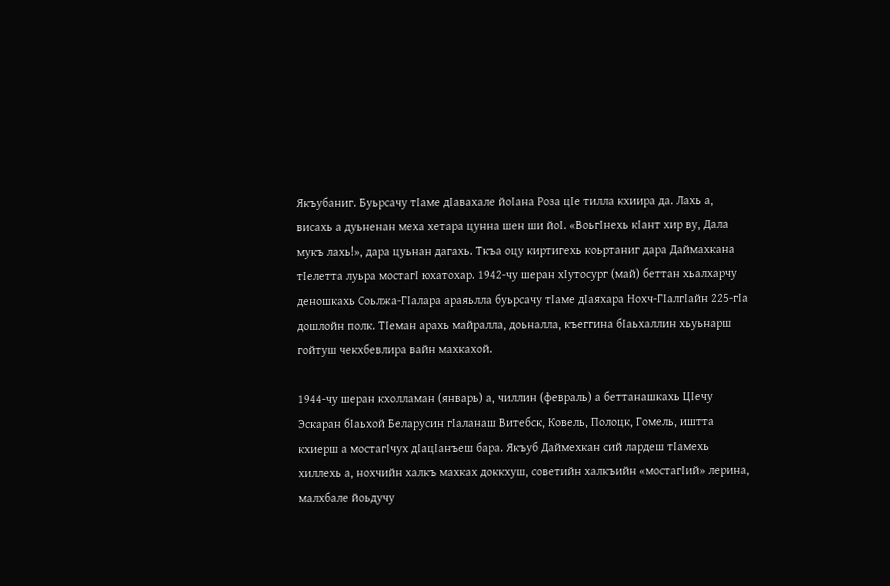Якъубаниг. Буьрсачу тIаме дIавахале йоIана Роза цIе тилла кхиира да. Лахь а, висахь а дуьненан меха хетара цунна шен ши йоI. «ВоьгIнехь кIант хир ву, Дала мукъ лахь!», дара цуьнан дагахь. Ткъа оцу киртигехь коьртаниг дара Даймахкана тIелетта луьра мостагI юхатохар. 1942-чу шеран хIутосург (май) беттан хьалхарчу деношкахь Соьлжа-ГIалара араяьлла буьрсачу тIаме дIаяхара Нохч-ГIалгIайн 225-гIа дошлойн полк. ТIеман арахь майралла, доьналла, къеггина бIаьхаллин хьуьнарш гойтуш чекхбевлира вайн махкахой.

1944-чу шеран кхолламан (январь) а, чиллин (февраль) а беттанашкахь ЦIечу Эскаран бIаьхой Беларусин гIаланаш Витебск, Ковель, Полоцк, Гомель, иштта кхиерш а мостагIчух дIацIанъеш бара. Якъуб Даймехкан сий лардеш тIамехь хиллехь а, нохчийн халкъ махках доккхуш, советийн халкъийн «мостагIий» лерина, малхбале йоьдучу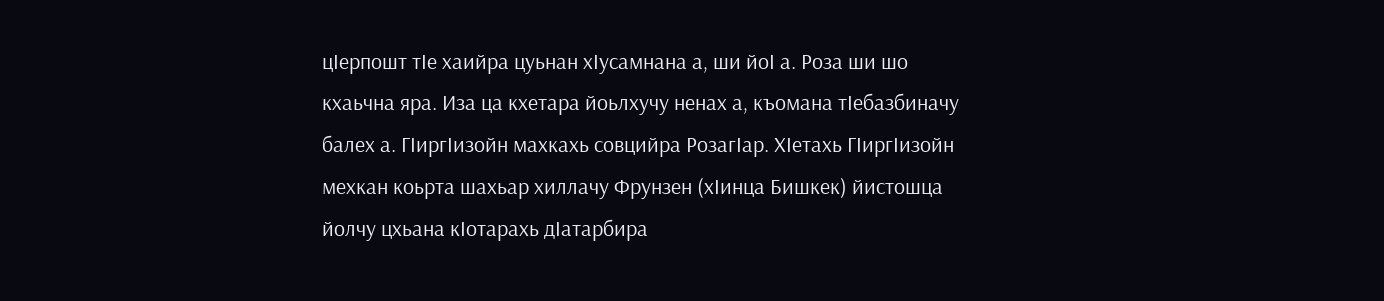цIерпошт тIе хаийра цуьнан хIусамнана а, ши йоI а. Роза ши шо кхаьчна яра. Иза ца кхетара йоьлхучу ненах а, къомана тIебазбиначу балех а. ГIиргIизойн махкахь совцийра РозагIар. ХIетахь ГIиргIизойн мехкан коьрта шахьар хиллачу Фрунзен (хIинца Бишкек) йистошца йолчу цхьана кIотарахь дIатарбира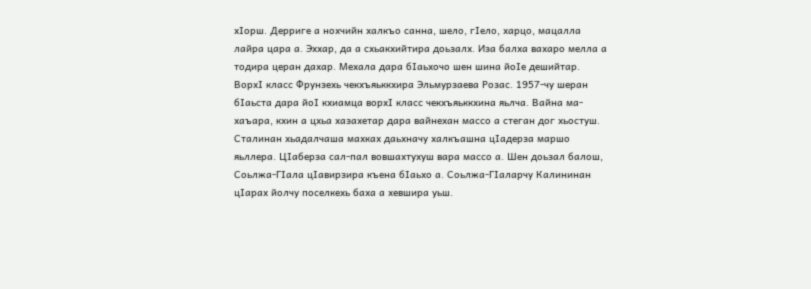хIорш. Дерриге а нохчийн халкъо санна, шело, гIело, харцо, мацалла лайра цара а. Эххар, да а схьакхийтира доьзалх. Иза балха вахаро мелла а тодира церан дахар. Мехала дара бIаьхочо шен шина йоIе дешийтар. ВорхI класс Фрунзехь чекхъяьккхира Эльмурзаева Розас. 1957-чу шеран бIаьста дара йоI кхиамца ворхI класс чекхъяьккхина яьлча. Вайна ма-хаъара, кхин а цхьа хазахетар дара вайнехан массо а стеган дог хьостуш. Сталинан хьадалчаша махках даьхначу халкъашна цIадерза маршо яьллера. ЦIаберза сал-пал вовшахтухуш вара массо а. Шен доьзал балош, Соьлжа-ГIала цIавирзира къена бIаьхо а. Соьлжа-ГIаларчу Калининан цIарах йолчу поселкехь баха а хевшира уьш.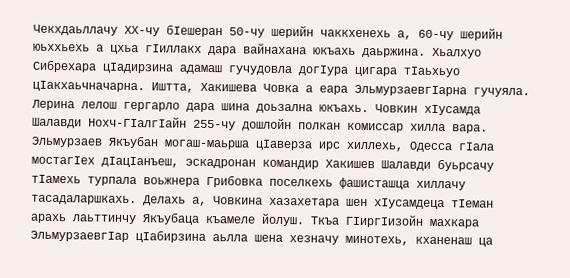Чекхдаьллачу ХХ-чу бIешеран 50-чу шерийн чаккхенехь а, 60-чу шерийн юьххьехь а цхьа гIиллакх дара вайнахана юкъахь даьржина. Хьалхуо Сибрехара цIадирзина адамаш гучудовла догIура цигара тIаьхьуо цIакхаьчначарна. Иштта, Хакишева Човка а еара ЭльмурзаевгIарна гучуяла. Лерина лелош гергарло дара шина доьзална юкъахь. Човкин хIусамда Шалавди Нохч-ГIалгIайн 255-чу дошлойн полкан комиссар хилла вара. Эльмурзаев Якъубан могаш-маьрша цIаверза ирс хиллехь, Одесса гIала мостагIех дIацIанъеш, эскадронан командир Хакишев Шалавди буьрсачу тIамехь турпала воьжнера Грибовка поселкехь фашисташца хиллачу тасадаларшкахь. Делахь а, Човкина хазахетара шен хIусамдеца тIеман арахь лаьттинчу Якъубаца къамеле йолуш. Ткъа ГIиргIизойн махкара ЭльмурзаевгIар цIабирзина аьлла шена хезначу минотехь, кханенаш ца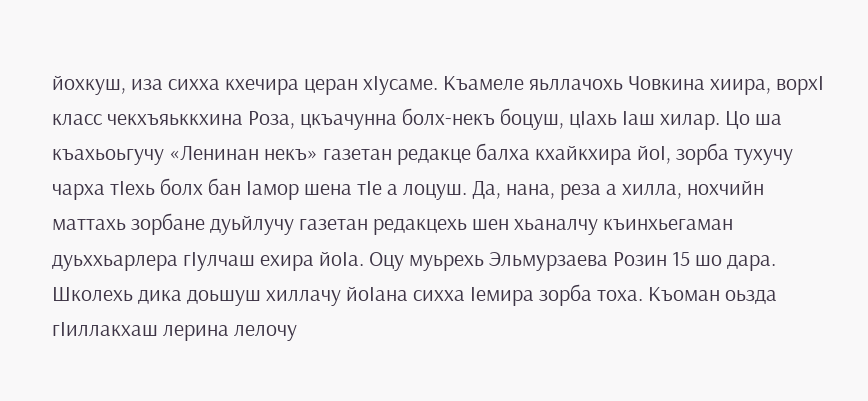йохкуш, иза сихха кхечира церан хIусаме. Къамеле яьллачохь Човкина хиира, ворхI класс чекхъяьккхина Роза, цкъачунна болх-некъ боцуш, цIахь Iаш хилар. Цо ша къахьоьгучу «Ленинан некъ» газетан редакце балха кхайкхира йоI, зорба тухучу чарха тIехь болх бан Iамор шена тIе а лоцуш. Да, нана, реза а хилла, нохчийн маттахь зорбане дуьйлучу газетан редакцехь шен хьаналчу къинхьегаман дуьххьарлера гIулчаш ехира йоIа. Оцу муьрехь Эльмурзаева Розин 15 шо дара. Школехь дика доьшуш хиллачу йоIана сихха Iемира зорба тоха. Къоман оьзда гIиллакхаш лерина лелочу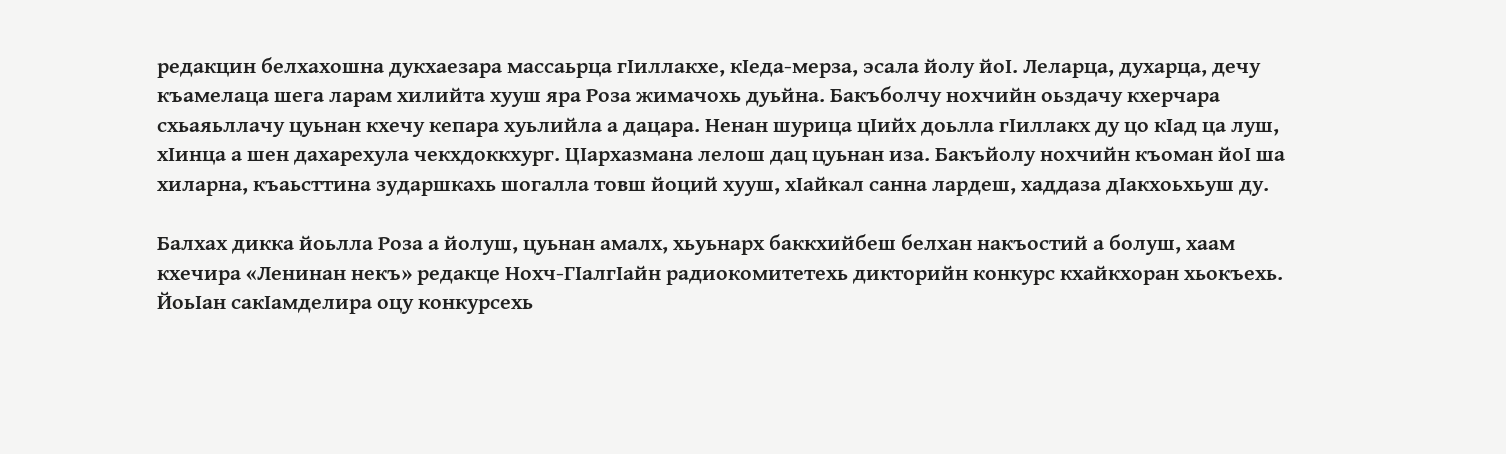редакцин белхахошна дукхаезара массаьрца гIиллакхе, кIеда-мерза, эсала йолу йоI. Леларца, духарца, дечу къамелаца шега ларам хилийта хууш яра Роза жимачохь дуьйна. Бакъболчу нохчийн оьздачу кхерчара схьаяьллачу цуьнан кхечу кепара хуьлийла а дацара. Ненан шурица цIийх доьлла гIиллакх ду цо кIад ца луш, хIинца а шен дахарехула чекхдоккхург. ЦIархазмана лелош дац цуьнан иза. Бакъйолу нохчийн къоман йоI ша хиларна, къаьсттина зударшкахь шогалла товш йоций хууш, хIайкал санна лардеш, хаддаза дIакхоьхьуш ду.

Балхах дикка йоьлла Роза а йолуш, цуьнан амалх, хьуьнарх баккхийбеш белхан накъостий а болуш, хаам кхечира «Ленинан некъ» редакце Нохч-ГIалгIайн радиокомитетехь дикторийн конкурс кхайкхоран хьокъехь. ЙоьIан сакIамделира оцу конкурсехь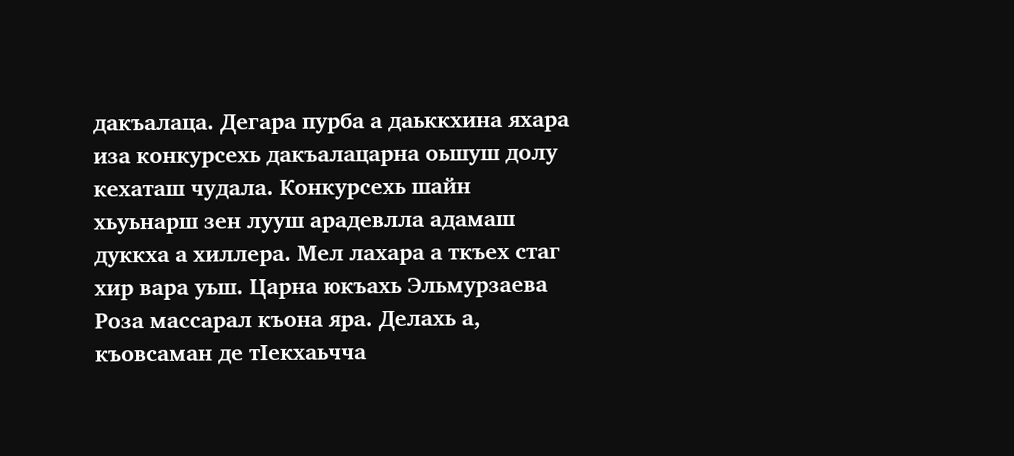дакъалаца. Дегара пурба а даьккхина яхара иза конкурсехь дакъалацарна оьшуш долу кехаташ чудала. Конкурсехь шайн хьуьнарш зен лууш арадевлла адамаш дуккха а хиллера. Мел лахара а ткъех стаг хир вара уьш. Царна юкъахь Эльмурзаева Роза массарал къона яра. Делахь а, къовсаман де тIекхаьчча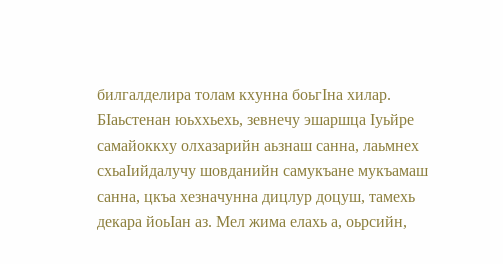билгалделира толам кхунна боьгIна хилар. БIаьстенан юьххьехь, зевнечу эшаршца Iуьйре самайоккху олхазарийн аьзнаш санна, лаьмнех схьаIийдалучу шовданийн самукъане мукъамаш санна, цкъа хезначунна дицлур доцуш, тамехь декара йоьIан аз. Мел жима елахь а, оьрсийн,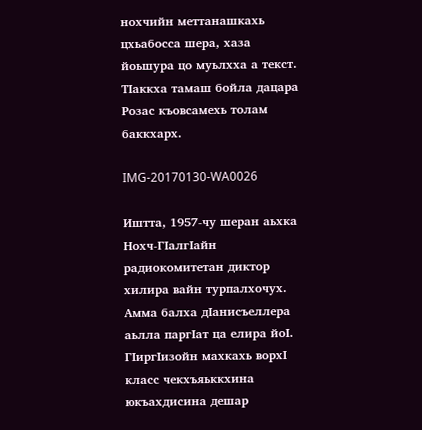нохчийн меттанашкахь цхьабосса шера, хаза йоьшура цо муьлхха а текст. ТIаккха тамаш бойла дацара Розас къовсамехь толам баккхарх.

IMG-20170130-WA0026

Иштта, 1957-чу шеран аьхка Нохч-ГIалгIайн радиокомитетан диктор хилира вайн турпалхочух. Амма балха дIанисъеллера аьлла паргIат ца елира йоI. ГIиргIизойн махкахь ворхI класс чекхъяьккхина юкъахдисина дешар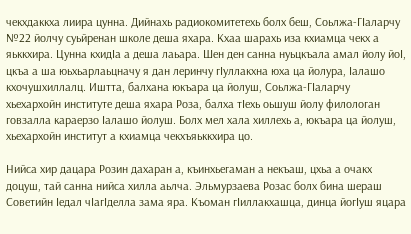чекхдаккха лиира цунна. Дийнахь радиокомитетехь болх беш, Соьлжа-ГIаларчу №22 йолчу суьйренан школе деша яхара. Кхаа шарахь иза кхиамца чекх а яьккхира. Цунна кхидIа а деша лаьара. Шен ден санна нуьцкъала амал йолу йоI, цкъа а ша юьхьарлаьцначу я дан леринчу гIуллакхна юха ца йолура, Iалашо кхочушхиллалц. Иштта, балхана юкъара ца йолуш, Соьлжа-ГIаларчу хьехархойн институте деша яхара Роза, балха тIехь оьшуш йолу филологан говзалла караерзо Iалашо йолуш. Болх мел хала хиллехь а, юкъара ца йолуш, хьехархойн институт а кхиамца чекхъяьккхира цо.

Нийса хир дацара Розин дахаран а, къинхьегаман а некъаш, цхьа а очакх доцуш, тай санна нийса хилла аьлча. Эльмурзаева Розас болх бина шераш Советийн Iедал чIагIделла зама яра. Къоман гIиллакхашца, динца йогIуш яцара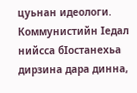цуьнан идеологи. Коммунистийн Iедал нийсса бIостанехьа дирзина дара динна,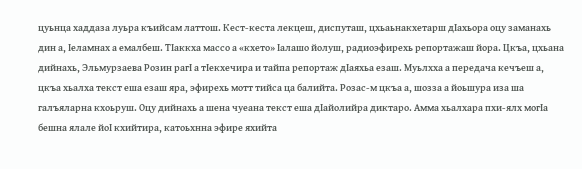цуьнца хаддаза луьра къийсам латтош. Кест-кеста лекцеш, диспуташ, цхьаьнакхетарш дIахьора оцу заманахь дин а, Iеламнах а емалбеш. ТIаккха массо а «кхето» Iалашо йолуш, радиоэфирехь репортажаш йора. Цкъа, цхьана дийнахь, Эльмурзаева Розин рагI а тIекхечира и тайпа репортаж дIаяхьа езаш. Муьлхха а передача кечъеш а, цкъа хьалха текст еша езаш яра, эфирехь мотт тийса ца балийта. Розас-м цкъа а, шозза а йоьшура иза ша галъяларна кхоьруш. Оцу дийнахь а шена чуеана текст еша дIайолийра диктаро. Амма хьалхара пхи-ялх могIа бешна ялале йоI кхийтира, катоьхнна эфире яхийта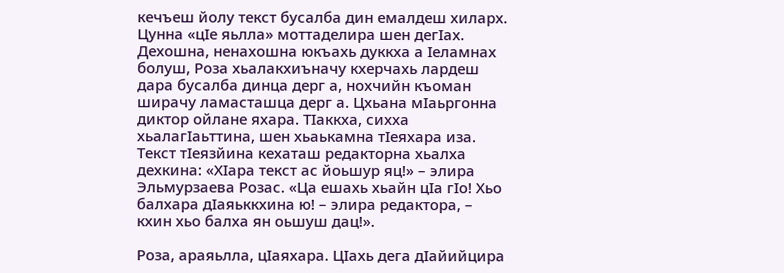кечъеш йолу текст бусалба дин емалдеш хиларх. Цунна «цIе яьлла» моттаделира шен дегIах. Дехошна, ненахошна юкъахь дуккха а Iеламнах болуш, Роза хьалакхиъначу кхерчахь лардеш дара бусалба динца дерг а, нохчийн къоман ширачу ламасташца дерг а. Цхьана мIаьргонна диктор ойлане яхара. ТIаккха, сихха хьалагIаьттина, шен хьаькамна тIеяхара иза. Текст тIеязйина кехаташ редакторна хьалха дехкина: «ХIара текст ас йоьшур яц!» – элира Эльмурзаева Розас. «Ца ешахь хьайн цIа гIо! Хьо балхара дIаяьккхина ю! – элира редактора, – кхин хьо балха ян оьшуш дац!».

Роза, араяьлла, цIаяхара. ЦIахь дега дIайийцира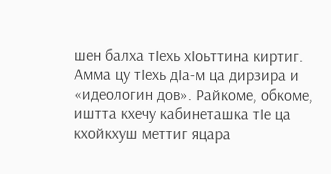шен балха тIехь хIоьттина киртиг. Амма цу тIехь дIа-м ца дирзира и «идеологин дов». Райкоме, обкоме, иштта кхечу кабинеташка тIе ца кхойкхуш меттиг яцара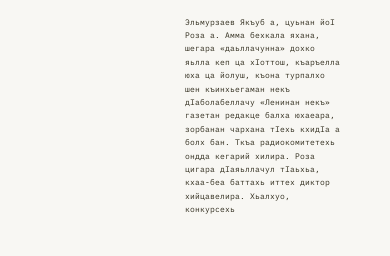Эльмурзаев Якъуб а, цуьнан йоI Роза а. Амма бехкала яхана, шегара «даьллачунна» дохко яьлла кеп ца хIоттош, къаръелла юха ца йолуш, къона турпалхо шен къинхьегаман некъ дIаболабеллачу «Ленинан некъ» газетан редакце балха юхаеара, зорбанан чархана тIехь кхидIа а болх бан. Ткъа радиокомитетехь ондда кегарий хилира. Роза цигара дIаяьллачул тIаьхьа, кхаа-беа баттахь иттех диктор хийцавелира. Хьалхуо, конкурсехь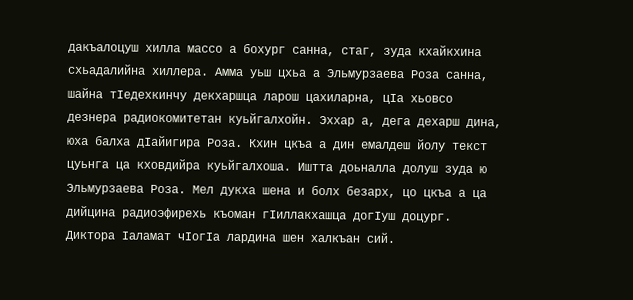дакъалоцуш хилла массо а бохург санна, стаг, зуда кхайкхина схьадалийна хиллера. Амма уьш цхьа а Эльмурзаева Роза санна, шайна тIедехкинчу декхаршца ларош цахиларна, цIа хьовсо дезнера радиокомитетан куьйгалхойн. Эххар а, дега дехарш дина, юха балха дIайигира Роза. Кхин цкъа а дин емалдеш йолу текст цуьнга ца кховдийра куьйгалхоша. Иштта доьналла долуш зуда ю Эльмурзаева Роза. Мел дукха шена и болх безарх, цо цкъа а ца дийцина радиоэфирехь къоман гIиллакхашца догIуш доцург. Диктора Iаламат чIогIа лардина шен халкъан сий.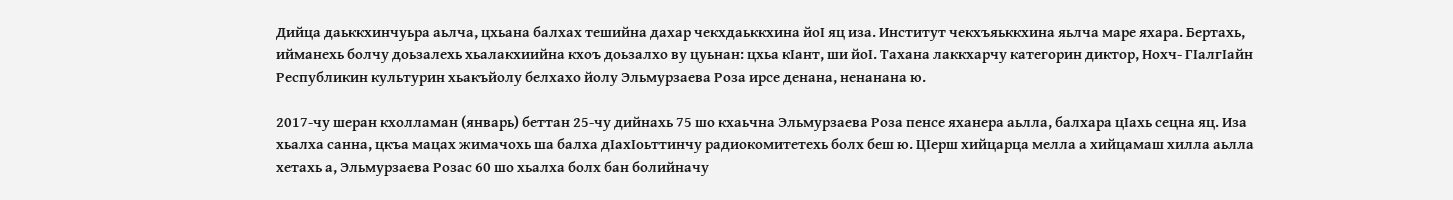Дийца даьккхинчуьра аьлча, цхьана балхах тешийна дахар чекхдаьккхина йоI яц иза. Институт чекхъяьккхина яьлча маре яхара. Бертахь, ийманехь болчу доьзалехь хьалакхиийна кхоъ доьзалхо ву цуьнан: цхьа кIант, ши йоI. Тахана лаккхарчу категорин диктор, Нохч- ГIалгIайн Республикин культурин хьакъйолу белхахо йолу Эльмурзаева Роза ирсе денана, ненанана ю.

2017-чу шеран кхолламан (январь) беттан 25-чу дийнахь 75 шо кхаьчна Эльмурзаева Роза пенсе яханера аьлла, балхара цIахь сецна яц. Иза хьалха санна, цкъа мацах жимачохь ша балха дIахIоьттинчу радиокомитетехь болх беш ю. ЦIерш хийцарца мелла а хийцамаш хилла аьлла хетахь а, Эльмурзаева Розас 60 шо хьалха болх бан болийначу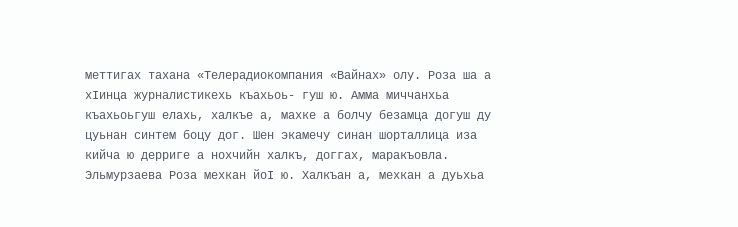меттигах тахана «Телерадиокомпания «Вайнах» олу. Роза ша а хIинца журналистикехь къахьоь- гуш ю. Амма миччанхьа къахьоьгуш елахь, халкъе а, махке а болчу безамца догуш ду цуьнан синтем боцу дог. Шен экамечу синан шорталлица иза кийча ю дерриге а нохчийн халкъ, доггах, маракъовла. Эльмурзаева Роза мехкан йоI ю. Халкъан а, мехкан а дуьхьа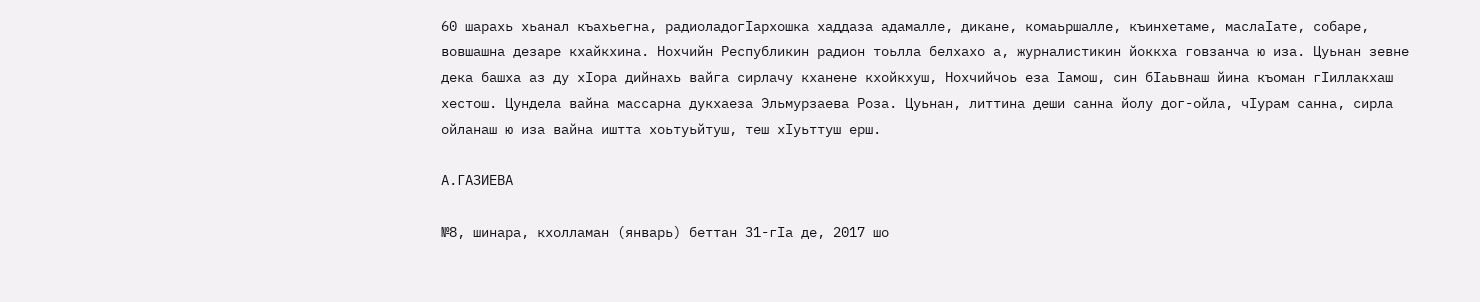60 шарахь хьанал къахьегна, радиоладогIархошка хаддаза адамалле, дикане, комаьршалле, къинхетаме, маслаIате, собаре, вовшашна дезаре кхайкхина. Нохчийн Республикин радион тоьлла белхахо а, журналистикин йоккха говзанча ю иза. Цуьнан зевне дека башха аз ду хIора дийнахь вайга сирлачу кханене кхойкхуш, Нохчийчоь еза Iамош, син бIаьвнаш йина къоман гIиллакхаш хестош. Цундела вайна массарна дукхаеза Эльмурзаева Роза. Цуьнан, литтина деши санна йолу дог-ойла, чIурам санна, сирла ойланаш ю иза вайна иштта хоьтуьйтуш, теш хIуьттуш ерш.

А.ГАЗИЕВА

№8, шинара, кхолламан (январь) беттан 31-гIа де, 2017 шо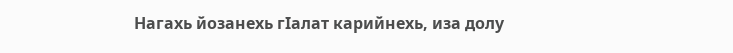Нагахь йозанехь гIалат карийнехь, иза долу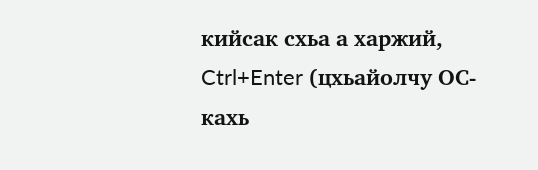кийсак схьа а харжий, Ctrl+Enter (цхьайолчу ОС-кахь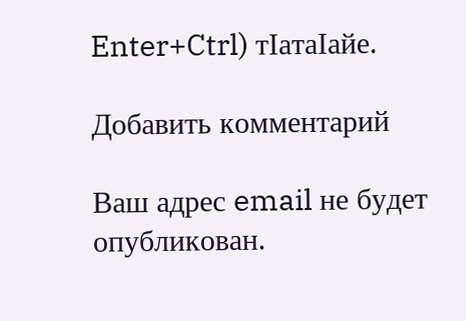Enter+Ctrl) тIатаIайе.

Добавить комментарий

Ваш адрес email не будет опубликован.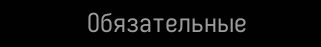Обязательные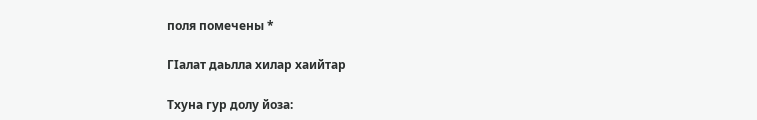поля помечены *

ГIалат даьлла хилар хаийтар

Тхуна гур долу йоза: